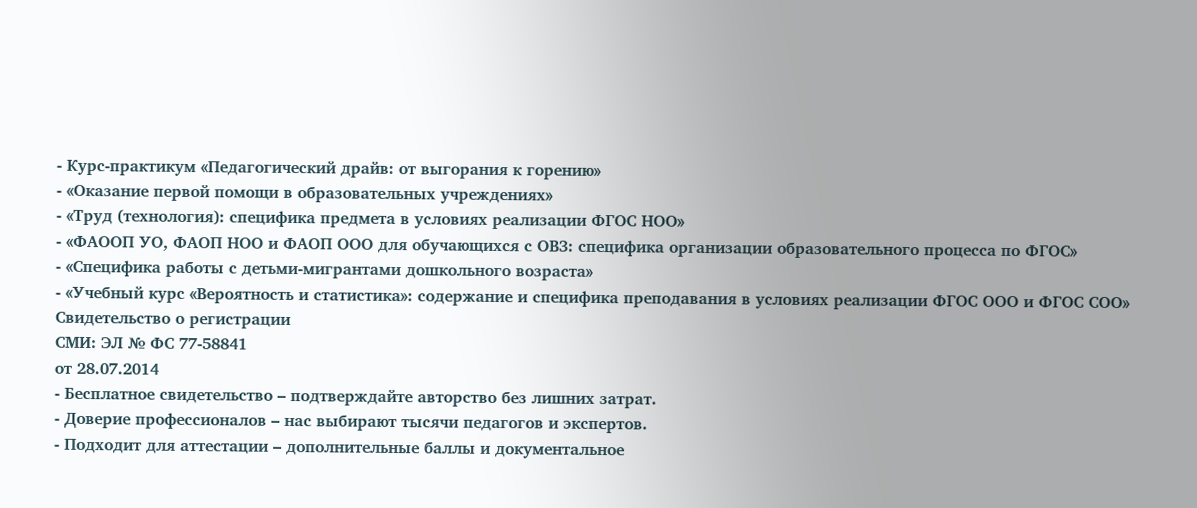- Курс-практикум «Педагогический драйв: от выгорания к горению»
- «Оказание первой помощи в образовательных учреждениях»
- «Труд (технология): специфика предмета в условиях реализации ФГОС НОО»
- «ФАООП УО, ФАОП НОО и ФАОП ООО для обучающихся с ОВЗ: специфика организации образовательного процесса по ФГОС»
- «Специфика работы с детьми-мигрантами дошкольного возраста»
- «Учебный курс «Вероятность и статистика»: содержание и специфика преподавания в условиях реализации ФГОС ООО и ФГОС СОО»
Свидетельство о регистрации
СМИ: ЭЛ № ФС 77-58841
от 28.07.2014
- Бесплатное свидетельство – подтверждайте авторство без лишних затрат.
- Доверие профессионалов – нас выбирают тысячи педагогов и экспертов.
- Подходит для аттестации – дополнительные баллы и документальное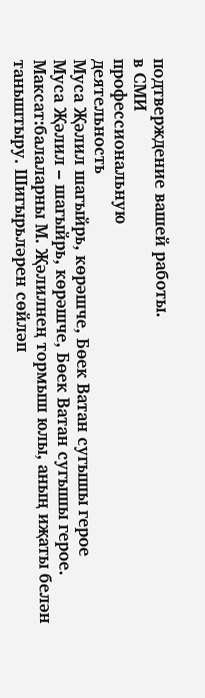подтверждение вашей работы.
в СМИ
профессиональную
деятельность
Муса Җәлил шагыйрь, көрәшче, Бөек Ватан сугышы герое
Муса Җәлил – шагыйрь, көрәшче, Бөек Ватан сугышы герое.
Максат:балаларны М. Җәлилнең тормыш юлы, аның иҗаты белән таныштыру. Шигырьләрен сөйләп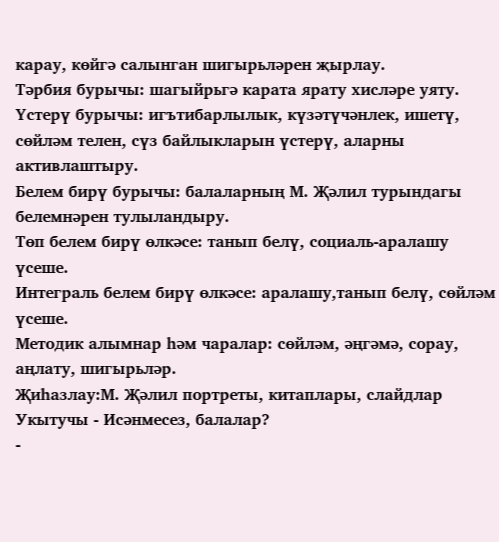карау, көйгә салынган шигырьләрен җырлау.
Тәрбия бурычы: шагыйрьгә карата ярату хисләре уяту.
Үстерү бурычы: игътибарлылык, күзәтүчәнлек, ишетү, сөйләм телен, сүз байлыкларын үстерү, аларны активлаштыру.
Белем бирү бурычы: балаларның М. Җәлил турындагы белемнәрен тулыландыру.
Төп белем бирү өлкәсе: танып белү, социаль-аралашу үсеше.
Интеграль белем бирү өлкәсе: аралашу,танып белү, сөйләм үсеше.
Методик алымнар һәм чаралар: сөйләм, әңгәмә, сорау, аңлату, шигырьләр.
Җиһазлау:М. Җәлил портреты, китаплары, слайдлар
Укытучы - Исәнмесез, балалар?
-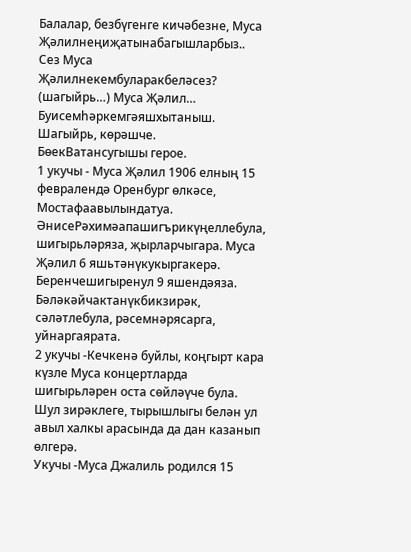Балалар, безбүгенге кичәбезне, Муса Җәлилнеңиҗатынабагышларбыз.. Сез Муса Җәлилнекембуларакбеләсез? (шагыйрь…) Муса Җәлил… Буисемһәркемгәяшхытаныш. Шагыйрь, көрәшче. БөекВатансугышы герое.
1 укучы - Муса Җәлил 1906 елның 15 февралендә Оренбург өлкәсе, Мостафаавылындатуа. ӘнисеРәхимәапашигърикүңеллебула, шигырьләряза, җырларчыгара. Муса Җәлил 6 яшьтәнүкукыргакерә. Беренчешигыренул 9 яшендәяза. Бәләкәйчактанүкбикзирәк, сәләтлебула, рәсемнәрясарга, уйнаргаярата.
2 укучы -Кечкенә буйлы, коңгырт кара күзле Муса концертларда шигырьләрен оста сөйләүче була. Шул зирәклеге, тырышлыгы белән ул авыл халкы арасында да дан казанып өлгерә.
Укучы -Муса Джалиль родился 15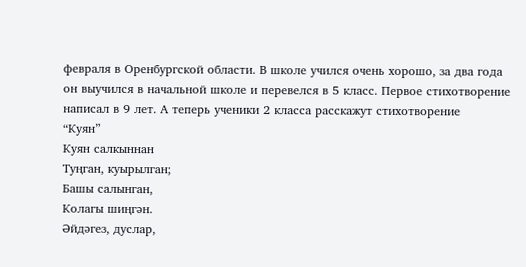февраля в Оренбургской области. В школе учился очень хорошо, за два года он выучился в начальной школе и перевелся в 5 класс. Первое стихотворение написал в 9 лет. А теперь ученики 2 класса расскажут стихотворение
“Куян”
Куян салкыннан
Туңган, куырылган;
Башы салынган,
Колагы шиңгән.
Әйдәгез, дуслар,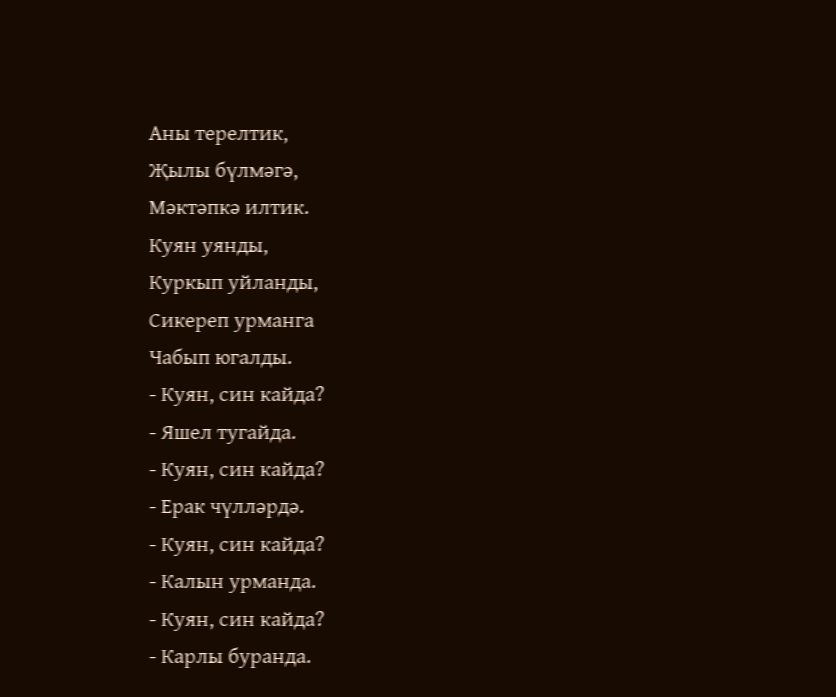Аны терелтик,
Җылы бүлмәгә,
Мәктәпкә илтик.
Куян уянды,
Куркып уйланды,
Сикереп урманга
Чабып югалды.
- Куян, син кайда?
- Яшел тугайда.
- Куян, син кайда?
- Ерак чүлләрдә.
- Куян, син кайда?
- Калын урманда.
- Куян, син кайда?
- Карлы буранда.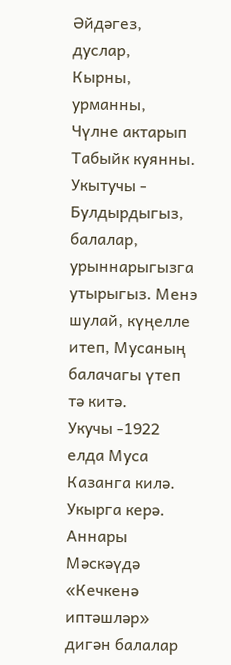Әйдәгез, дуслар,
Кырны, урманны,
Чүлне актарып
Табыйк куянны.
Укытучы - Булдырдыгыз, балалар, урыннарыгызга утырыгыз. Менэ шулай, күңелле итеп, Мусаның балачагы үтеп тә китә.
Укучы -1922 елда Муса Казанга килә. Укырга керә. Аннары Мәскәүдә «Кечкенә иптәшләр» дигән балалар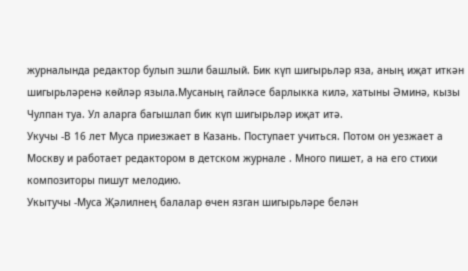журналында редактор булып эшли башлый. Бик күп шигырьләр яза, аның иҗат иткән шигырьләренә көйләр языла.Мусаның гайләсе барлыкка килә, хатыны Әминә, кызы Чулпан туа. Ул аларга багышлап бик күп шигырьләр иҗат итә.
Укучы -В 16 лет Муса приезжает в Казань. Поступает учиться. Потом он уезжает а Москву и работает редактором в детском журнале . Много пишет, а на его стихи композиторы пишут мелодию.
Укытучы -Муса Җәлилнең балалар өчен язган шигырьләре белән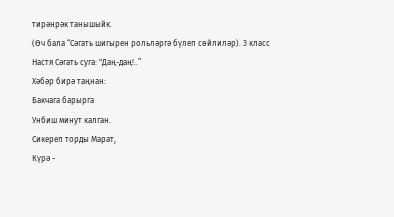тирәнрәк танышыйк.
(Өч бала “Сәгать шигырен рольләргә бүлеп сөйлиләр). 3 класс
Настя Сәгать суга: "Даң-даң!..”
Хәбәр бирә таңнан:
Бакчага барырга
Унбиш минут калган.
Сикереп торды Марат,
Күрә -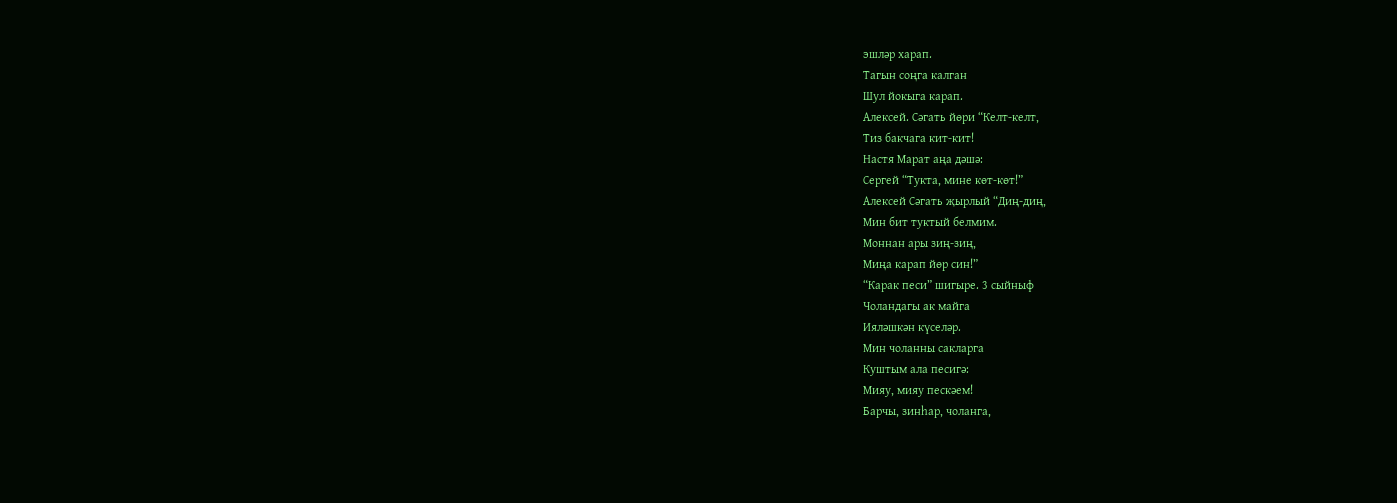эшләр харап.
Тагын соңга калган
Шул йокыга карап.
Алексей. Сәгать йөри “Келт-келт,
Тиз бакчага кит-кит!
Настя Марат аңа дәшә:
Сергей “Тукта, мине көт-көт!”
Алексей Сәгать җырлый “Диң-диң,
Мин бит туктый белмим.
Моннан ары зиң-зиң,
Миңа карап йөр син!”
“Карак песи” шигыре. 3 сыйныф
Чоландагы ак майга
Ияләшкән күселәр.
Мин чоланны сакларга
Куштым ала песигә:
Мияу, мияу пескәем!
Барчы, зинһар, чоланга,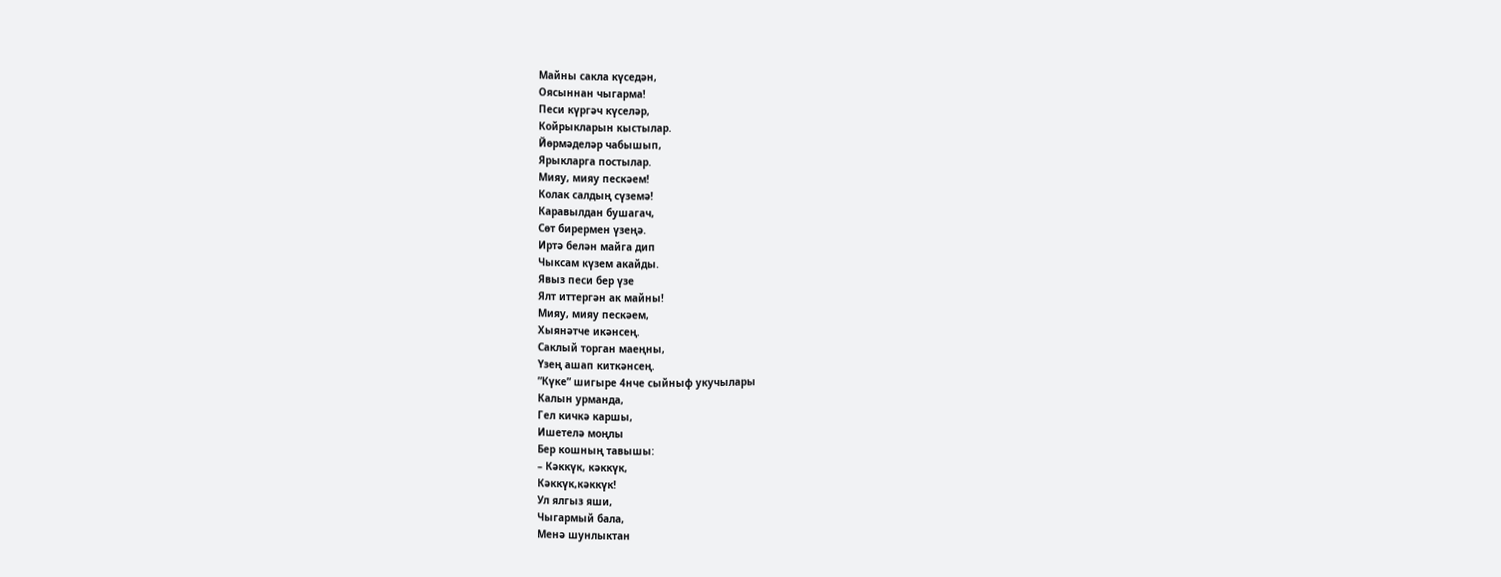Майны сакла күседән,
Оясыннан чыгарма!
Песи күргәч күселәр,
Койрыкларын кыстылар.
Йөрмәделәр чабышып,
Ярыкларга постылар.
Мияу, мияу пескәем!
Колак салдың сүземә!
Каравылдан бушагач,
Сөт бирермен үзеңә.
Иртә белән майга дип
Чыксам күзем акайды.
Явыз песи бер үзе
Ялт иттергән ак майны!
Мияу, мияу пескәем,
Хыянәтче икәнсең.
Саклый торган маеңны,
Үзең ашап киткәнсең.
”Күке” шигыре 4нче сыйныф укучылары
Калын урманда,
Гел кичкә каршы,
Ишетелә моңлы
Бер кошның тавышы:
– Кәккүк, кәккүк,
Кәккүк,кәккүк!
Ул ялгыз яши,
Чыгармый бала,
Менә шунлыктан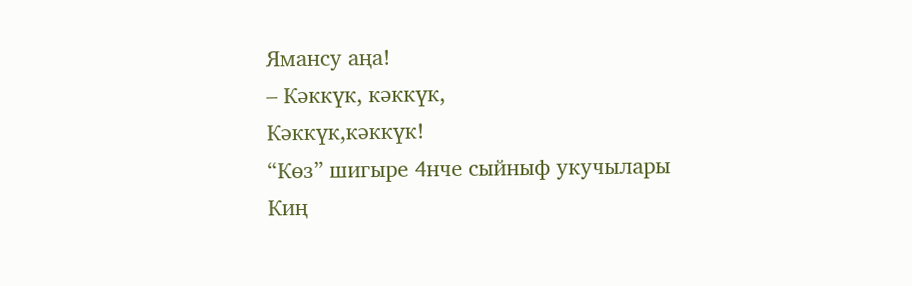Ямансу аңа!
– Кәккүк, кәккүк,
Кәккүк,кәккүк!
“Көз” шигыре 4нче сыйныф укучылары
Киң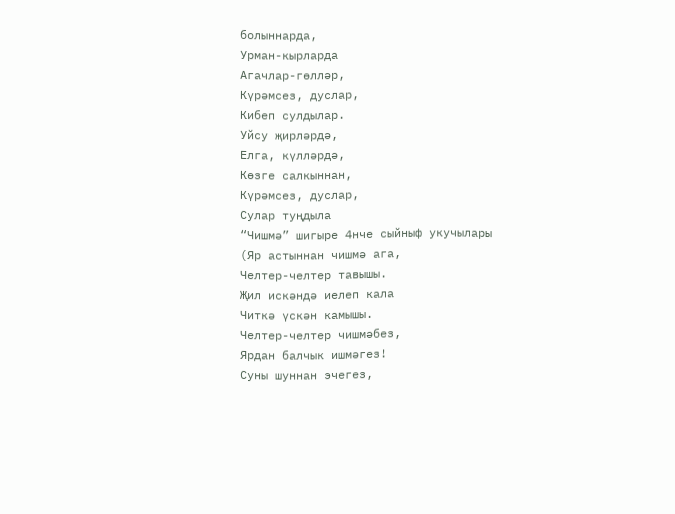болыннарда,
Урман-кырларда
Агачлар-гөлләр,
Күрәмсез, дуслар,
Кибеп сулдылар.
Уйсу җирләрдә,
Елга, күлләрдә,
Көзге салкыннан,
Күрәмсез, дуслар,
Сулар туңдыла
“Чишмә” шигыре 4нче сыйныф укучылары
(Яр астыннан чишмә ага,
Челтер-челтер тавышы.
Җил искәндә иелеп кала
Читкә үскән камышы.
Челтер-челтер чишмәбез,
Ярдан балчык ишмәгез!
Суны шуннан эчегез,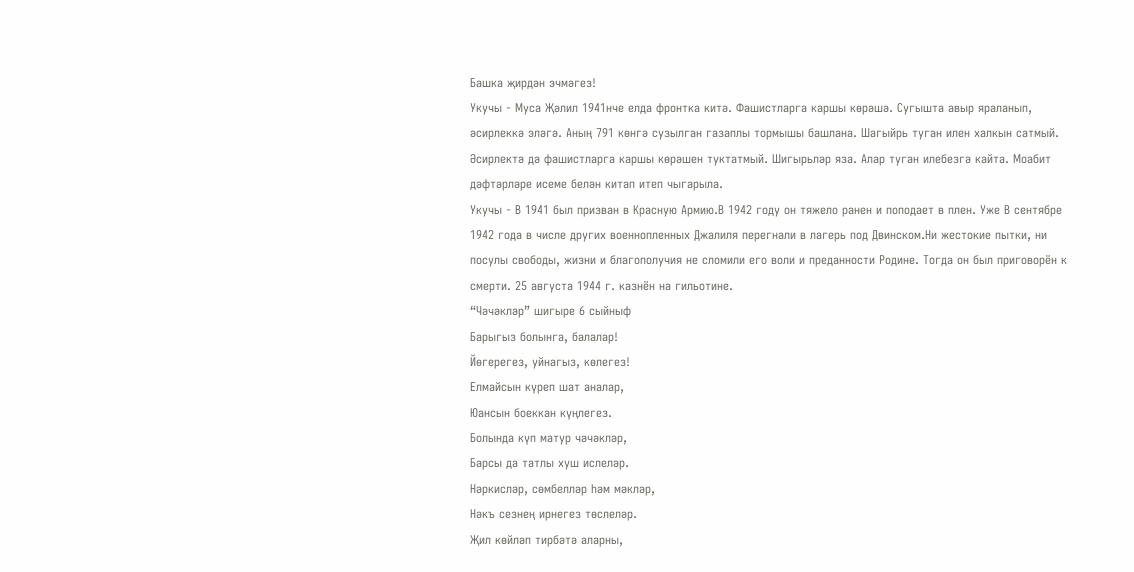Башка җирдән эчмәгез!
Укучы - Муса Җәлил 1941нче елда фронтка китә. Фашистларга каршы көрәшә. Сугышта авыр яраланып, әсирлеккә эләгә. Аның 791 көнгә сузылган газаплы тормышы башлана. Шагыйрь туган илен халкын сатмый. Әсирлектә дә фашистларга каршы көрәшен туктатмый. Шигырьләр яза. Алар туган илебезгә кайта. Моабит дәфтәрләре исеме белән китап итеп чыгарыла.
Укучы - В 1941 был призван в Красную Армию.В 1942 году он тяжело ранен и поподает в плен. Уже В сентябре 1942 года в числе других военнопленных Джалиля перегнали в лагерь под Двинском.Ни жестокие пытки, ни посулы свободы, жизни и благополучия не сломили его воли и преданности Родине. Тогда он был приговорён к смерти. 25 августа 1944 г. казнён на гильотине.
“Чәчәкләр” шигыре 6 сыйныф
Барыгыз болынга, балалар!
Йөгерегез, уйнагыз, көлегез!
Елмайсын күреп шат аналар,
Юансын боеккан күңлегез.
Болында күп матур чәчәкләр,
Барсы да татлы хуш ислеләр.
Нәркисләр, сөмбелләр һәм мәкләр,
Нәкъ сезнең ирнегез төслеләр.
Җил көйләп тирбәтә аларны,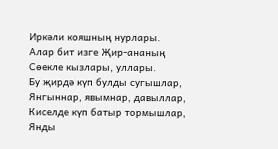Иркәли кояшның нурлары.
Алар бит изге Җир-ананың
Сөекле кызлары, уллары.
Бу җирдә күп булды сугышлар,
Янгыннар, явымнар, давыллар,
Киселде күп батыр тормышлар,
Янды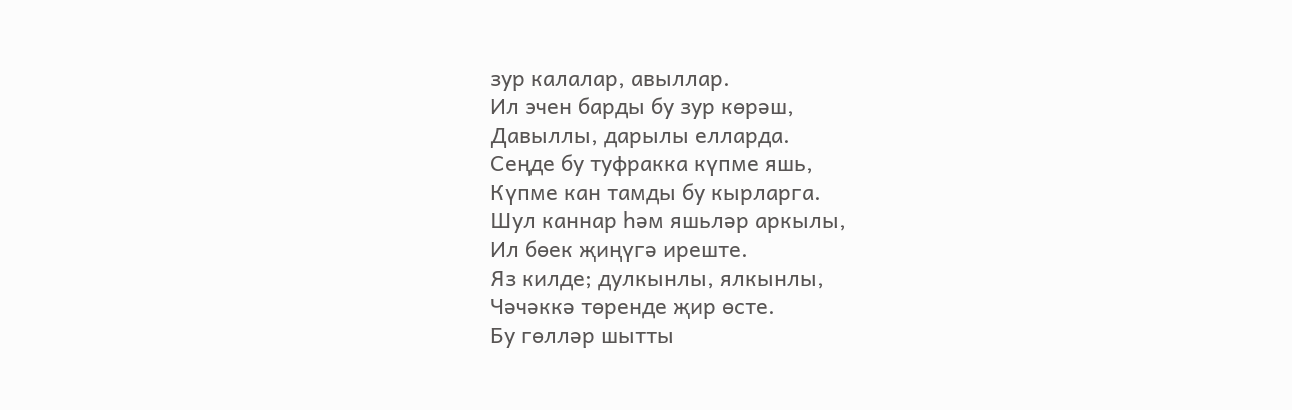зур калалар, авыллар.
Ил эчен барды бу зур көрәш,
Давыллы, дарылы елларда.
Сеңде бу туфракка күпме яшь,
Күпме кан тамды бу кырларга.
Шул каннар һәм яшьләр аркылы,
Ил бөек җиңүгә иреште.
Яз килде; дулкынлы, ялкынлы,
Чәчәккә төренде җир өсте.
Бу гөлләр шытты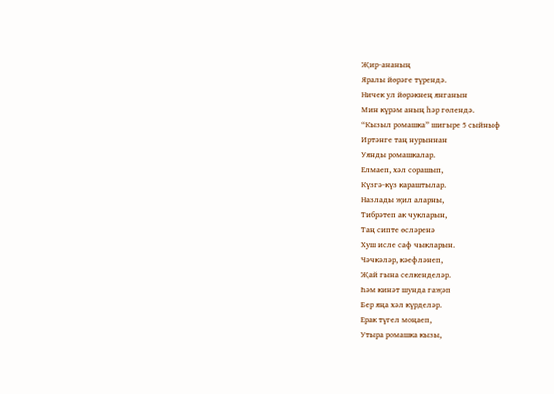Җир-ананың
Яралы йөрәге түрендә.
Ничек ул йөрәкнең янганын
Мин күрәм аның һәр гөлендә.
“Кызыл ромашка” шигыре 5 сыйныф
Иртәнге таң нурыннан
Уянды ромашкалар.
Елмаеп, хәл сорашып,
Күзгә-күз караштылар.
Назлады җил аларны,
Тибрәтеп ак чукларын,
Таң сипте өсләренә
Хуш исле саф чыкларын.
Чәчкәләр, кәефләнеп,
Җай гына селкенделәр.
Һәм кинәт шунда гаҗәп
Бер яңа хәл күрделәр.
Ерак түгел моңаеп,
Утыра ромашка кызы,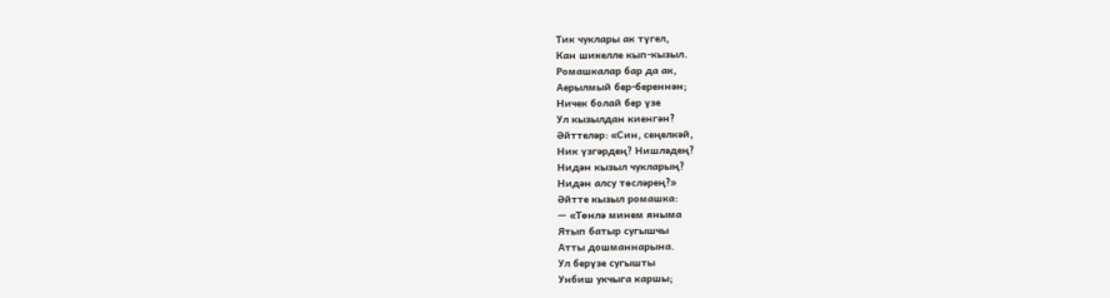Тик чуклары ак түгел,
Кан шикелле кып-кызыл.
Ромашкалар бар да ак,
Аерылмый бер-береннән;
Ничек болай бер үзе
Ул кызылдан киенгән?
Әйттеләр: «Син, сеңелкәй,
Ник үзгәрдең? Нишләдең?
Нидән кызыл чукларың?
Нидән алсу төсләрең?»
Әйтте кызыл ромашка:
— «Төнлә минем яныма
Ятып батыр сугышчы
Атты дошманнарына.
Ул берүзе сугышты
Унбиш укчыга каршы;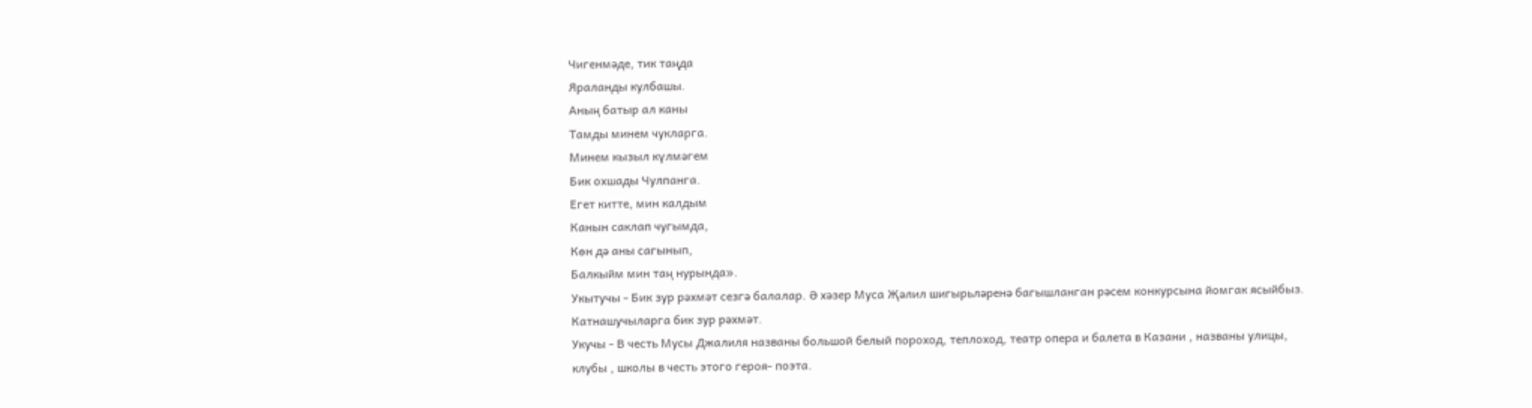Чигенмәде, тик таңда
Яраланды кулбашы.
Аның батыр ал каны
Тамды минем чукларга.
Минем кызыл күлмәгем
Бик охшады Чулпанга.
Егет китте, мин калдым
Канын саклап чугымда,
Көн дә аны сагынып,
Балкыйм мин таң нурында».
Укытучы - Бик зур рәхмәт сезгә балалар. Ә хәзер Муса Җәлил шигырьләренә багышланган рәсем конкурсына йомгак ясыйбыз.
Катнашучыларга бик зур рәхмәт.
Укучы - В честь Мусы Джалиля названы большой белый пороход, теплоход, театр опера и балета в Казани , названы улицы, клубы , школы в честь этого героя- поэта.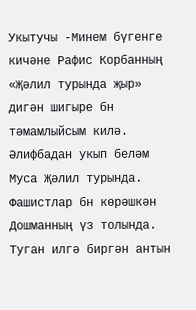Укытучы -Минем бүгенге кичәне Рафис Корбанның «Җәлил турында җыр» дигән шигыре бн тәмамлыйсым килә.
Әлифбадан укып беләм
Муса Җәлил турында.
Фашистлар бн көрәшкән
Дошманның үз толында.
Туган илгә биргән антын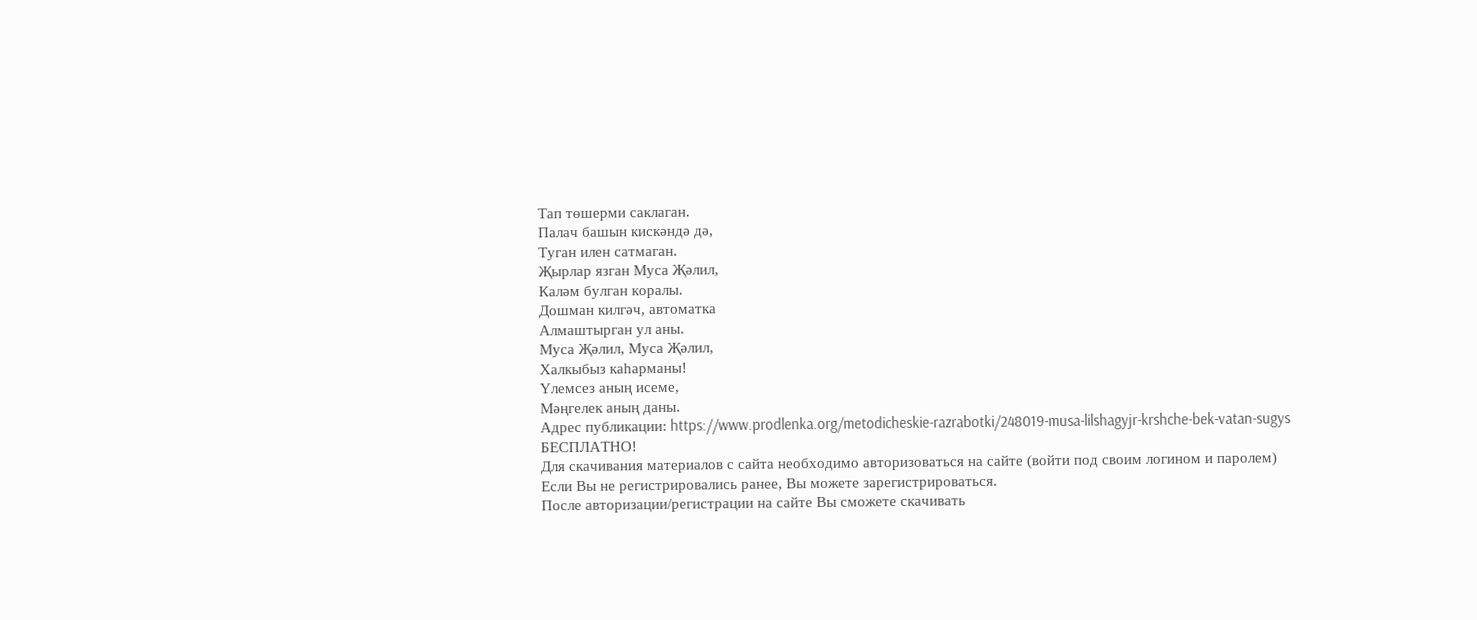Тап төшерми саклаган.
Палач башын кискәндә дә,
Туган илен сатмаган.
Җырлар язган Муса Җәлил,
Каләм булган коралы.
Дошман килгәч, автоматка
Алмаштырган ул аны.
Муса Җәлил, Муса Җәлил,
Халкыбыз каһарманы!
Үлемсез аның исеме,
Мәңгелек аның даны.
Адрес публикации: https://www.prodlenka.org/metodicheskie-razrabotki/248019-musa-lilshagyjr-krshche-bek-vatan-sugys
БЕСПЛАТНО!
Для скачивания материалов с сайта необходимо авторизоваться на сайте (войти под своим логином и паролем)
Если Вы не регистрировались ранее, Вы можете зарегистрироваться.
После авторизации/регистрации на сайте Вы сможете скачивать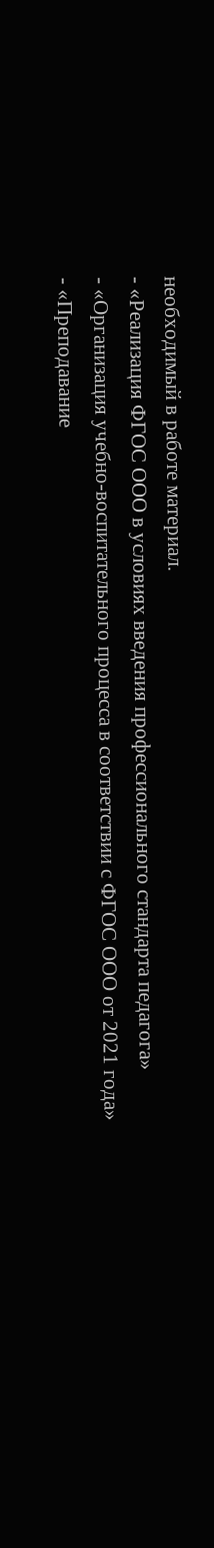необходимый в работе материал.
- «Реализация ФГОС ООО в условиях введения профессионального стандарта педагога»
- «Организация учебно-воспитательного процесса в соответствии с ФГОС ООО от 2021 года»
- «Преподавание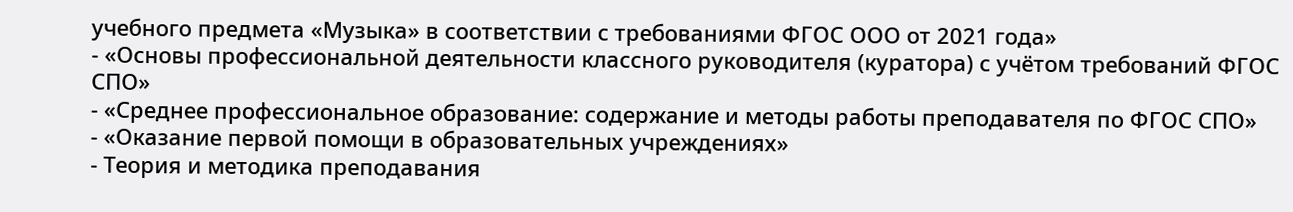учебного предмета «Музыка» в соответствии с требованиями ФГОС ООО от 2021 года»
- «Основы профессиональной деятельности классного руководителя (куратора) с учётом требований ФГОС СПО»
- «Среднее профессиональное образование: содержание и методы работы преподавателя по ФГОС СПО»
- «Оказание первой помощи в образовательных учреждениях»
- Теория и методика преподавания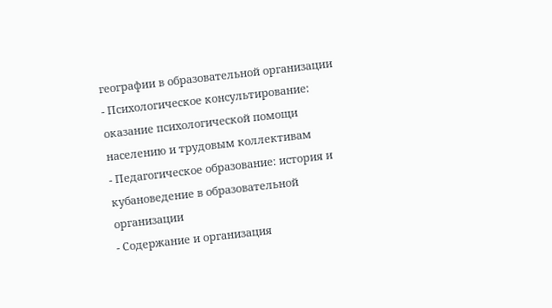географии в образовательной организации
- Психологическое консультирование: оказание психологической помощи населению и трудовым коллективам
- Педагогическое образование: история и кубановедение в образовательной организации
- Содержание и организация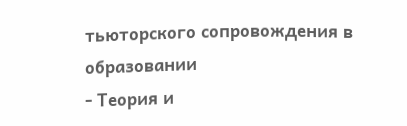тьюторского сопровождения в образовании
- Теория и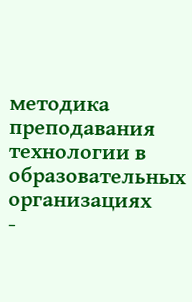методика преподавания технологии в образовательных организациях
-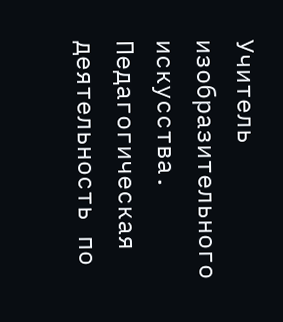Учитель изобразительного искусства. Педагогическая деятельность по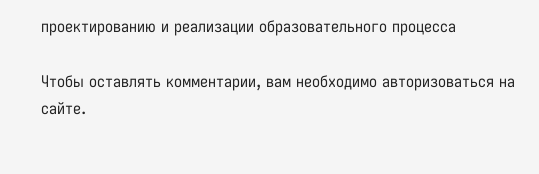проектированию и реализации образовательного процесса

Чтобы оставлять комментарии, вам необходимо авторизоваться на сайте.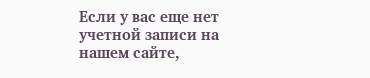Если у вас еще нет учетной записи на нашем сайте,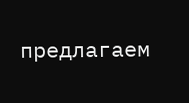предлагаем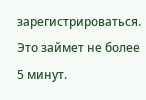зарегистрироваться. Это займет не более 5 минут.